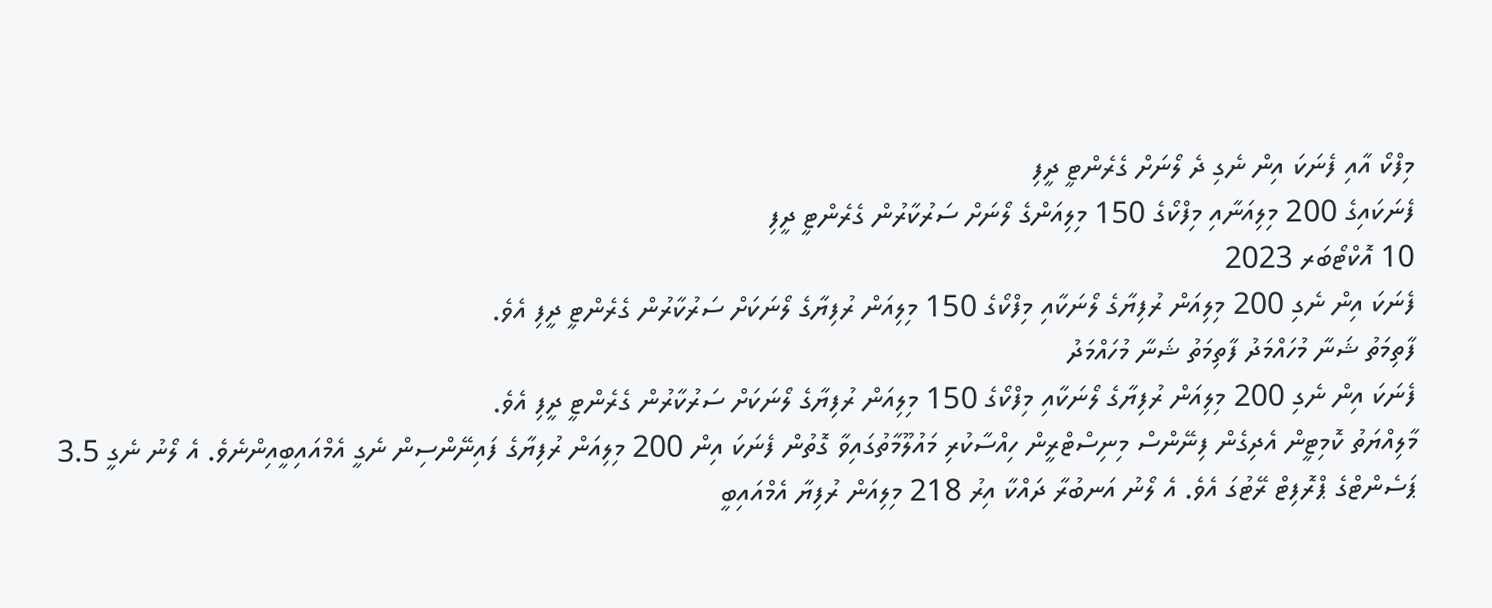މިފްކޯ އާއި ފެނަކަ އިން ނެގި ދެ ލޯނަށް ގެރެންޓީ ދީފި
ފެނަކައިގެ 200 މިލިއަނާއި މިފްކޯގެ 150 މިލިއަންގެ ލޯނަށް ސަރުކާރުން ގެރެންޓީ ދީފި
10 އޮކްޓޯބަރ 2023
ފެނަކަ އިން ނެގި 200 މިލިއަން ރުފިޔާގެ ލޯނަކާއި މިފްކޯގެ 150 މިލިއަން ރުފިޔާގެ ލޯނަކަށް ސަރުކާރުން ގެރެންޓީ ދީފި އެވެ.
ފާތިމަތު ޝަނާ މުހައްމަދު ފާތިމަތު ޝަނާ މުހައްމަދު
ފެނަކަ އިން ނެގި 200 މިލިއަން ރުފިޔާގެ ލޯނަކާއި މިފްކޯގެ 150 މިލިއަން ރުފިޔާގެ ލޯނަކަށް ސަރުކާރުން ގެރެންޓީ ދީފި އެވެ.
މާލިއްޔަތު ކޮމިޓީން އެދިގެން ފިނޭންސް މިނިސްޓްރީން ހިއްސާކުރި މައުލޫމާތުގައިވާ ގޮތުން ފެނަކަ އިން 200 މިލިއަން ރުފިޔާގެ ފައިނޭންސިން ނެގީ އެމްއައިބީއިންނެވެ. އެ ލޯނު ނެގީ 3.5 ޕަސެންޓްގެ ޕްރޮފިޓް ރޭޓުގަ އެވެ. އެ ލޯނު އަނބުރާ ދައްކާ އިރު 218 މިލިއަން ރުފިޔާ އެމްއައިބީ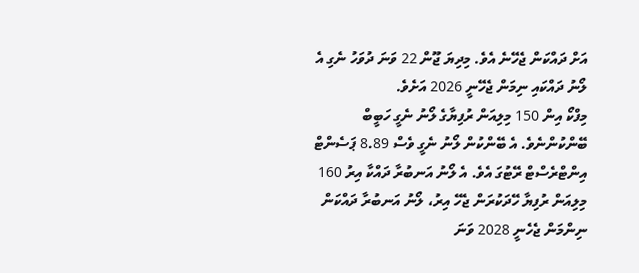އަށް ދައްކަން ޖެހޭނެ އެވެ. މިދިޔަ ޖޫން 22 ވަނަ ދުވަހު ނެގި އެ ލޯނު ދައްކައި ނިމަން ޖެހޭނީ 2026 އަށެވެ.
މިފްކޯ އިން 150 މިލިއަން ރުފިޔާގެ ލޯނު ނެގީ ހަބީބް ބޭންކުންނެވެ. އެ ބޭންކުން ލޯނު ނެގީ ވެސް 8.89 ޕަސެންޓް އިންޓްރެސްޓް ރޭޓުގަ އެވެ. އެ ލޯނު އަނބުރާ ދައްކާ އިރު 160 މިލިއަން ރުފިޔާ ހޭދަކުރަން ޖެހޭ އިރު، ލޯނު އަނބުރާ ދައްކަން ނިންމަން ޖެހެނީ 2028 ވަނަ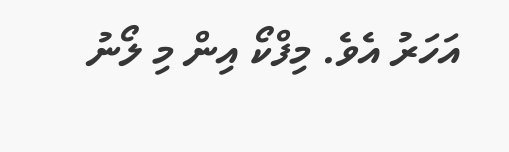އަހަރު އެވެ. މިފްކޯ އިން މި ލޯނު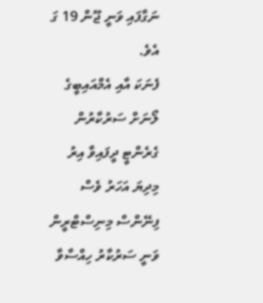ނަގާފައި ވަނީ ޖޫން 19 ގަ އެވެ.
ފެނަކަ އާއި އެމްއައިބީގެ ލޯނަށް ސަރުކާރުން ގެރެންޓީ ދީފައިވާ އިރު މިދިޔަ އަހަރު ވެސް ފިނޭންސް މިނިސްޓްރީން ވަނީ ސަރުކާރު ހިއްސާވާ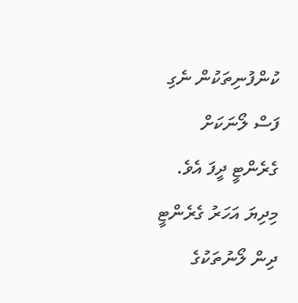ކުންފުނިތަކުން ނެގި ފަސް ލޯނަކަށް ގެރެންޓީ ދީފަ އެވެ. މިދިޔަ އަހަރު ގެރެންޓީ ދިން ލޯނުތަކުގެ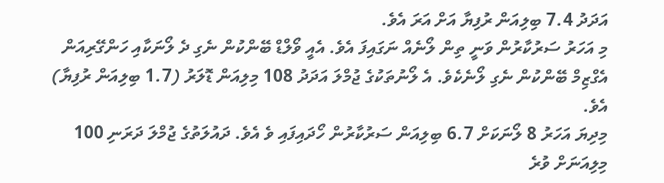އަދަދު 7.4 ބިލިއަން ރުފިޔާ އަށް އަރަ އެވެ.
މި އަހަރު ސަރުކާރުން ވަނީ ތިން ލޯނެއް ނަގައިފަ އެވެ. އެއީ ވޯލްޑް ބޭންކުން ނެގި ދެ ލޯނަކާއި ހަންގޭރިއަން އެގްޒިމް ބޭންކުން ނެގި ލޯނެކެވެ. އެ ލޯނުތަކުގެ ޖުމްލަ އަދަދު 108 މިލިއަން ޑޮލަރު (1.7 ބިލިއަން ރުފިޔާ) އެވެ.
މިދިޔަ އަހަރު 8 ލޯނަކަށް 6.7 ބިލިއަން ސަރުކާރުން ހޯދައިފައި ވެ އެވެ. ދައުލަތުގެ ޖުމްލަ ދަރަނި 100 މިލިއަނަށް ވުރެ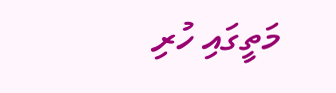މަތީގައި ހުރި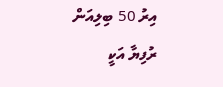އިރު 50 ބިލިއަން ރުފިޔާ އަކީ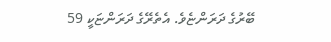ބޭރުގެ ދަރަންޏެވެ. އެތެރޭގެ ދަރަންޏަކީ 59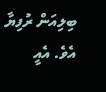ބިލިއަން ރުފިޔާ އެވެ. އެއީ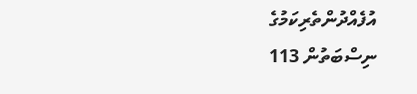އުފެއްދުންތެރިކަމުގެ ނިސްބަތުން 113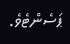ޕަސެންޓެވެ.